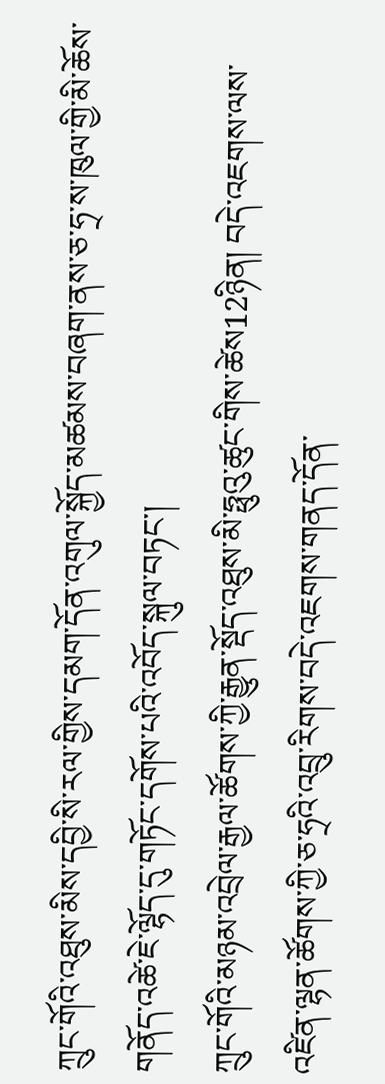ཀྲུང་གོའི་འཐུས་མིས་དབྱི་སི་རལ་གྱིས་དམག་དོན་འགུལ་སྐྱོད་མཚམས་བཞག་ནས་ཅ་ཧྲ་ས་ཁུལ་གྱི་མི་ཆོས་གནོད་འཚེ་ཇེ་ལྷོད་དུ་གཏོང་དགོས་པའི་འབོད་སྐུལ་བཏང་།
ཀྲུང་གོའི་མཉམ་འབྲེལ་རྒྱལ་ཚོགས་ཀྱི་རྒྱུན་སྡོད་འཐུས་མི་ཧྥུའུ་ཚུང་གིས་ཚེས12ཉིན། བདེ་འཇགས་ལས་འཛིན་ལྷན་ཚོགས་ཀྱི་ཅ་ཧྲའི་འབྲུ་རིགས་བདེ་འཇགས་གནད་དོན་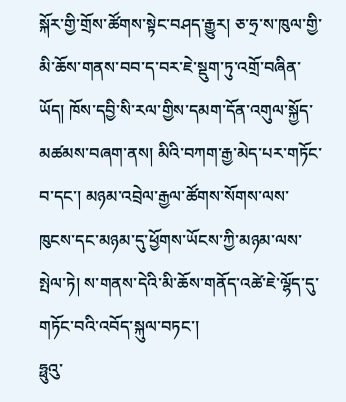སྐོར་གྱི་གྲོས་ཚོགས་སྟེང་བཤད་རྒྱུར། ཅ་ཧྲ་ས་ཁུལ་གྱི་མི་ཆོས་གནས་བབ་ད་བར་ཇེ་སྡུག་ཏུ་འགྲོ་བཞིན་ཡོད། ཁོས་དབྱི་སི་རལ་གྱིས་དམག་དོན་འགུལ་སྐྱོད་མཚམས་བཞག་ནས། མིའི་བཀག་རྒྱ་མེད་པར་གཏོང་བ་དང་། མཉམ་འབྲེལ་རྒྱལ་ཚོགས་སོགས་ལས་ཁུངས་དང་མཉམ་དུ་ཕྱོགས་ཡོངས་ཀྱི་མཉམ་ལས་སྤེལ་ཏེ། ས་གནས་དེའི་མི་ཆོས་གནོད་འཚེ་ཇེ་ལྷོད་དུ་གཏོང་བའི་འབོད་སྐུལ་བཏང་།
ཧྥུའུ་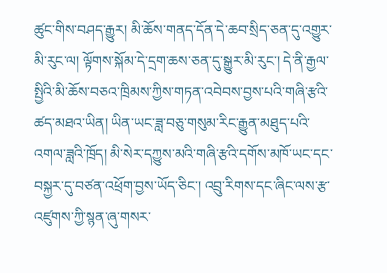ཚུང་གིས་བཤད་རྒྱུར། མི་ཆོས་གནད་དོན་དེ་ཆབ་སྲིད་ཅན་དུ་འགྱུར་མི་རུང་ལ། ལྟོགས་སྐོམ་དེ་དྲག་ཆས་ཅན་དུ་སྒྱུར་མི་རུང་། དེ་ནི་རྒྱལ་སྤྱིའི་མི་ཆོས་བཅའ་ཁྲིམས་ཀྱིས་གཏན་འབེབས་བྱས་པའི་གཞི་རྩའི་ཚད་མཐའ་ཡིན། ཡིན་ཡང་ཟླ་བཅུ་གསུམ་རིང་རྒྱུན་མཐུད་པའི་འགལ་ཟླའི་ཁྲོད། མི་སེར་དཀྱུས་མའི་གཞི་རྩའི་དགོས་མཁོ་ཡང་དང་བསྐྱར་དུ་བཙན་འཕྲོག་བྱས་ཡོད་ཅིང་། འབྲུ་རིགས་དང་ཞིང་ལས་རྩ་འཛུགས་ཀྱི་སྙན་ཞུ་གསར་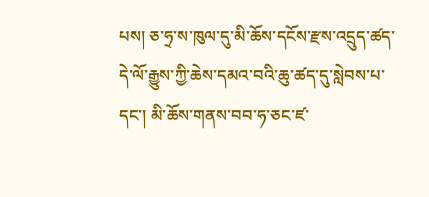པས། ཅ་ཧྲ་ས་ཁུལ་དུ་མི་ཆོས་དངོས་རྫས་འདྲུད་ཚད་དེ་ལོ་རྒྱུས་ཀྱི་ཆེས་དམའ་བའི་ཆུ་ཚད་དུ་སླེབས་པ་དང་། མི་ཆོས་གནས་བབ་ཧ་ཅང་ཛ་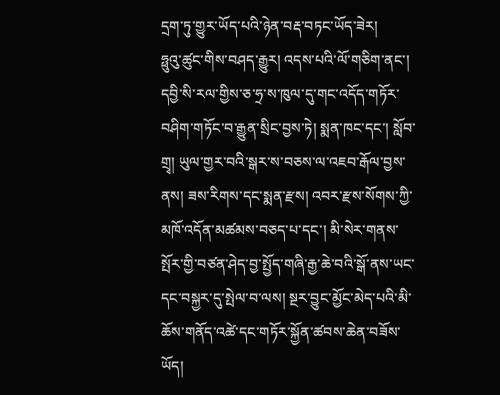དྲག་ཏུ་གྱུར་ཡོད་པའི་ཉེན་བརྡ་བཏང་ཡོད་ཟེར།
ཧྥུའུ་ཚུང་གིས་བཤད་རྒྱུར། འདས་པའི་ལོ་གཅིག་ནང་། དབྱི་སི་རལ་གྱིས་ཅ་ཧྲ་ས་ཁུལ་དུ་གང་འདོད་གཏོར་བཤིག་གཏོང་བ་རྒྱུན་སྲིང་བྱས་ཏེ། སྨན་ཁང་དང་། སློབ་གྲྭ། ཡུལ་གྱར་བའི་སྒར་ས་བཅས་ལ་འཇབ་རྒོལ་བྱས་ནས། ཟས་རིགས་དང་སྨན་རྫས། འབར་རྫས་སོགས་ཀྱི་མཁོ་འདོན་མཚམས་བཅད་པ་དང་། མི་སེར་གནས་སྤོར་གྱི་བཙན་ཤེད་བྱ་སྤྱོད་གཞི་རྒྱ་ཆེ་བའི་སྒོ་ནས་ཡང་དང་བསྐྱར་དུ་སྤེལ་བ་ལས། སྔར་བྱུང་མྱོང་མེད་པའི་མི་ཆོས་གནོད་འཚེ་དང་གཏོར་སྐྱོན་ཚབས་ཆེན་བཟོས་ཡོད།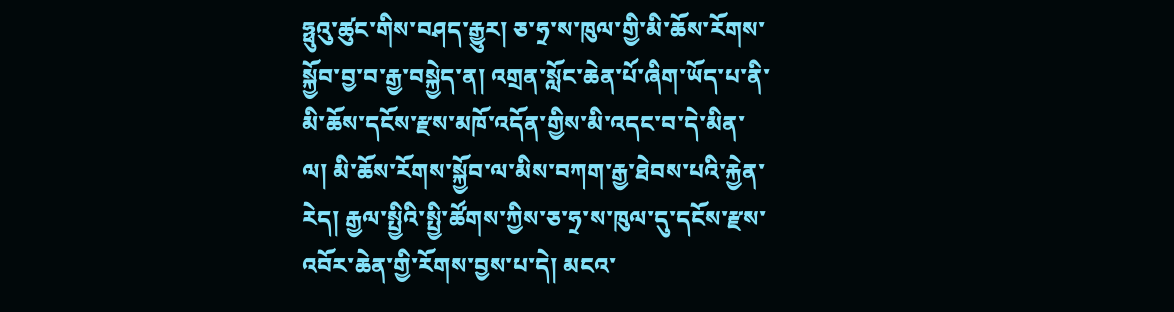ཧྥུའུ་ཚུང་གིས་བཤད་རྒྱུར། ཅ་ཧྲ་ས་ཁུལ་གྱི་མི་ཆོས་རོགས་སྐྱོབ་བྱ་བ་རྒྱ་བསྐྱེད་ན། འགྲན་སློང་ཆེན་པོ་ཞིག་ཡོད་པ་ནི་མི་ཆོས་དངོས་རྫས་མཁོ་འདོན་གྱིས་མི་འདང་བ་དེ་མིན་ལ། མི་ཆོས་རོགས་སྐྱོབ་ལ་མིས་བཀག་རྒྱ་ཐེབས་པའི་རྐྱེན་རེད། རྒྱལ་སྤྱིའི་སྤྱི་ཚོགས་ཀྱིས་ཅ་ཧྲ་ས་ཁུལ་དུ་དངོས་རྫས་འབོར་ཆེན་གྱི་རོགས་བྱས་པ་དེ། མངའ་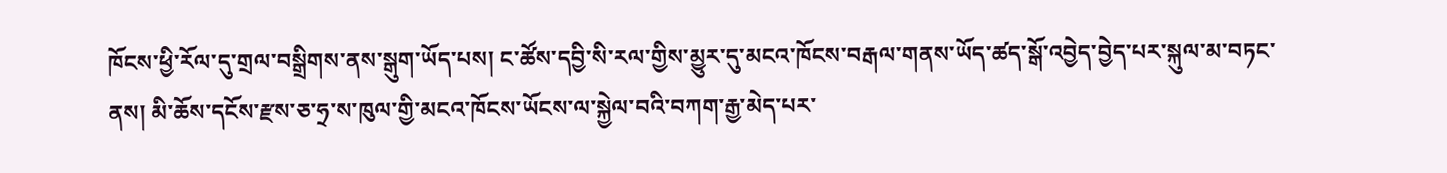ཁོངས་ཕྱི་རོལ་དུ་གྲལ་བསྒྲིགས་ནས་སྒུག་ཡོད་པས། ང་ཚོས་དབྱི་སི་རལ་གྱིས་མྱུར་དུ་མངའ་ཁོངས་བརྒལ་གནས་ཡོད་ཚད་སྒོ་འབྱེད་བྱེད་པར་སྐུལ་མ་བཏང་ནས། མི་ཆོས་དངོས་རྫས་ཅ་ཧྲ་ས་ཁུལ་གྱི་མངའ་ཁོངས་ཡོངས་ལ་སྐྱེལ་བའི་བཀག་རྒྱ་མེད་པར་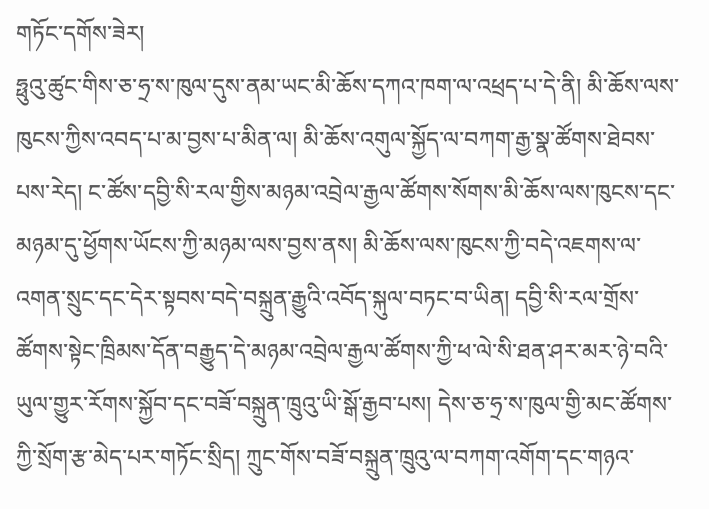གཏོང་དགོས་ཟེར།
ཧྥུའུ་ཚུང་གིས་ཅ་ཧྲ་ས་ཁུལ་དུས་ནམ་ཡང་མི་ཆོས་དཀའ་ཁག་ལ་འཕྲད་པ་དེ་ནི། མི་ཆོས་ལས་ཁུངས་ཀྱིས་འབད་པ་མ་བྱས་པ་མིན་ལ། མི་ཆོས་འགུལ་སྐྱོད་ལ་བཀག་རྒྱ་སྣ་ཚོགས་ཐེབས་པས་རེད། ང་ཚོས་དབྱི་སི་རལ་གྱིས་མཉམ་འབྲེལ་རྒྱལ་ཚོགས་སོགས་མི་ཆོས་ལས་ཁུངས་དང་མཉམ་དུ་ཕྱོགས་ཡོངས་ཀྱི་མཉམ་ལས་བྱས་ནས། མི་ཆོས་ལས་ཁུངས་ཀྱི་བདེ་འཇགས་ལ་འགན་སྲུང་དང་དེར་སྟབས་བདེ་བསྐྲུན་རྒྱུའི་འབོད་སྐུལ་བཏང་བ་ཡིན། དབྱི་སི་རལ་གྲོས་ཚོགས་སྟེང་ཁྲིམས་དོན་བརྒྱུད་དེ་མཉམ་འབྲེལ་རྒྱལ་ཚོགས་ཀྱི་ཕ་ལེ་སི་ཐན་ཤར་མར་ཉེ་བའི་ཡུལ་གྱུར་རོགས་སྐྱོབ་དང་བཟོ་བསྐྲུན་ཁྲུའུ་ཡི་སྒོ་རྒྱབ་པས། དེས་ཅ་ཧྲ་ས་ཁུལ་གྱི་མང་ཚོགས་ཀྱི་སྲོག་རྩ་མེད་པར་གཏོང་སྲིད། ཀྲུང་གོས་བཟོ་བསྐྲུན་ཁྲུའུ་ལ་བཀག་འགོག་དང་གཉའ་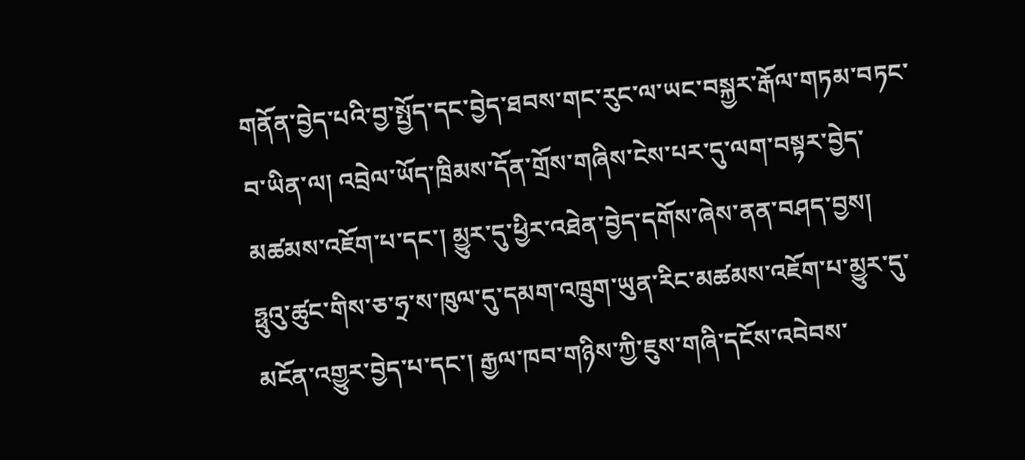གནོན་བྱེད་པའི་བྱ་སྤྱོད་དང་བྱེད་ཐབས་གང་རུང་ལ་ཡང་བསྐྱར་རྒོལ་གཏམ་བཏང་བ་ཡིན་ལ། འབྲེལ་ཡོད་ཁྲིམས་དོན་གྲོས་གཞིས་ངེས་པར་དུ་ལག་བསྟར་བྱེད་མཚམས་འཇོག་པ་དང་། མྱུར་དུ་ཕྱིར་འཐེན་བྱེད་དགོས་ཞེས་ནན་བཤད་བྱས།
ཧྥུའུ་ཚུང་གིས་ཅ་ཧྲ་ས་ཁུལ་དུ་དམག་འཁྲུག་ཡུན་རིང་མཚམས་འཇོག་པ་མྱུར་དུ་མངོན་འགྱུར་བྱེད་པ་དང་། རྒྱལ་ཁབ་གཉིས་ཀྱི་ཇུས་གཞི་དངོས་འབེབས་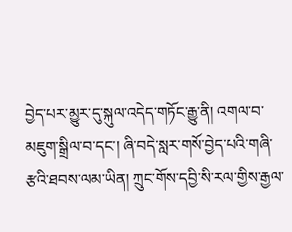བྱེད་པར་མྱུར་དུ་སྐུལ་འདེད་གཏོང་རྒྱུ་ནི། འགལ་བ་མཇུག་སྒྲིལ་བ་དང་། ཞི་བདེ་སླར་གསོ་བྱེད་པའི་གཞི་རྩའི་ཐབས་ལམ་ཡིན། ཀྲུང་གོས་དབྱི་སི་རལ་གྱིས་རྒྱལ་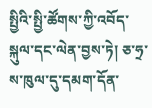སྤྱིའི་སྤྱི་ཚོགས་ཀྱི་འབོད་སྐུལ་དང་ལེན་བྱས་ཏེ། ཅ་ཧྲ་ས་ཁུལ་དུ་དམག་དོན་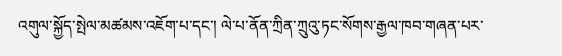འགུལ་སྐྱོད་སྤེལ་མཚམས་འཇོག་པ་དང་། ལེ་པ་ནོན་ཀྲིན་ཀྲུའུ་ཏང་སོགས་རྒྱལ་ཁབ་གཞན་པར་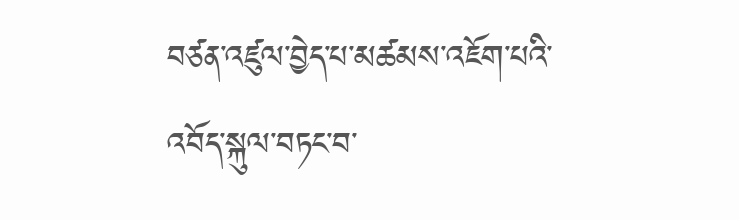བཙན་འཛུལ་བྱེད་པ་མཚམས་འཇོག་པའི་འབོད་སྐུལ་བཏང་བ་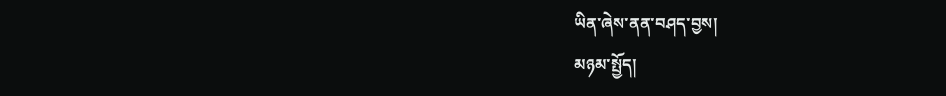ཡིན་ཞེས་ནན་བཤད་བྱས།
མཉམ་སྤྱོད།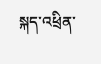སྐད་འཕྲིན་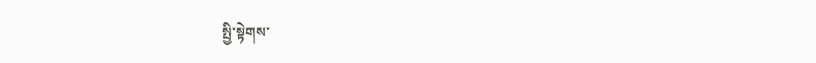སྤྱི་སྟེགས་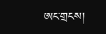ཨང་གྲངས།